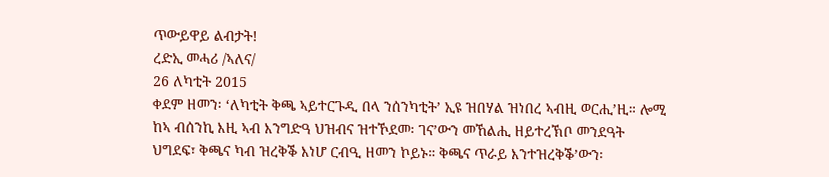ጥውይዋይ ልብታት!
ረድኢ መሓሪ /ኣለና/
26 ለካቲት 2015
ቀደም ዘመን፡ ‘ለካቲት ቅጫ ኣይተርጉዲ በላ ንሰንካቲት’ ኢዩ ዝበሃል ዝነበረ ኣብዚ ወርሒ’ዚ። ሎሚ ከኣ ብሰንኪ እዚ ኣብ እንግድዓ ህዝብና ዝተኾደመ፡ ገና’ውን መኸልሒ ዘይተረኽቦ መንደዓት ህግደፍ፣ ቅጫና ካብ ዝረቅቕ እነሆ ርብዒ ዘመን ኮይኑ። ቅጫና ጥራይ እንተዝረቅቕ’ውን፡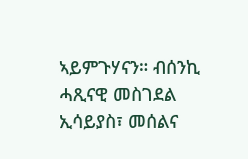ኣይምጉሃናን። ብሰንኪ ሓጺናዊ መስገደል ኢሳይያስ፣ መሰልና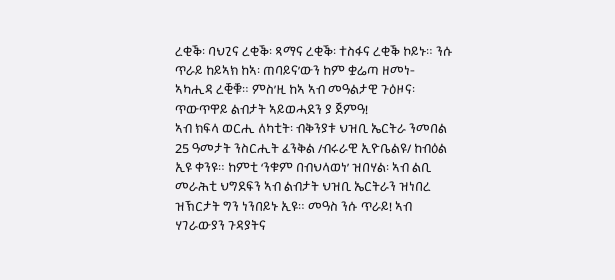ረቂቕ፡ ባህጊና ረቂቕ፡ ጻማና ረቂቕ፡ ተስፋና ረቂቕ ኮይኑ። ንሱ ጥራይ ከይኣክ ከኣ፡ ጠባይና’ውን ከም ቋሬጣ ዘመነ- ኣካሒዳ ረቒቑ። ምስ’ዚ ከኣ ኣብ መዓልታዊ ጉዕዞና፡ ጥውጥዋይ ልብታት ኣይወሓደን ያ ጀምዓ!
ኣብ ክፍላ ወርሒ ለካቲት፡ ብቅንያቱ ህዝቢ ኤርትራ ንመበል 25 ዓመታት ንስርሒት ፈንቅል /ብሩራዊ ኢዮቤልዩ/ ከብዕል ኢዩ ቀንዩ። ከምቲ ‘ንቁም በብህላወነ’ ዝበሃል፡ ኣብ ልቢ መራሕቲ ህግደፍን ኣብ ልብታት ህዝቢ ኤርትራን ዝነበረ ዝኽርታት ግን ነንበይኑ ኢዩ። መዓስ ንሱ ጥራይ! ኣብ ሃገራውያን ጉዳያትና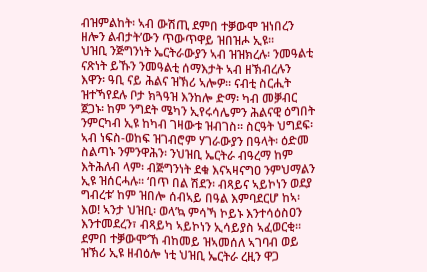ብዝምልከት፡ ኣብ ውሽጢ ደምበ ተቓውሞ ዝነበረን ዘሎን ልብታት’ውን ጥውጥዋይ ዝበዝሖ ኢዩ።
ህዝቢ ንጅግንነት ኤርትራውያን ኣብ ዝዝክረሉ፡ ንመዓልቲ ናጽነት ይኹን ንመዓልቲ ሰማእታት ኣብ ዘኽብረሉን እዋን፡ ዓቢ ናይ ሕልና ዝኽሪ ኣሎዎ። ናብቲ ስርሒት ዝተኻየደሉ ቦታ ክጓዓዝ እንከሎ ድማ፡ ካብ መቓብር ጀጋኑ፡ ከም ንግደት ሜካን ኢየሩሳሌምን ሕልናዊ ዕግበት ንምርካብ ኢዩ ከካብ ገዛውቱ ዝብገስ። ስርዓት ህግደፍ፡ ኣብ ነፍስ-ወከፍ ዝገብሮም ሃገራውያን በዓላት፡ ዕድመ ስልጣኑ ንምንዋሕን፡ ንህዝቢ ኤርትራ ብዓረማ ከም እትሕለብ ላም፡ ብጅግንነት ደቁ እናኣዛናግዐ ንምህማልን ኢዩ ዝሰርሓሉ። ‘በጥ በል ሽደን፡ ብጻይና ኣይኮነን ወደያ ግብረቱ’ ከም ዝበሎ ሰብኣይ በዓል እምባደርሆ ከኣ፡ እወ! ኣንታ ህዝቢ፡ ወላ’ኳ ምሳኻ ኮይኑ እንተሳዕስዐን እንተመደረን፣ ብጻይካ ኣይኮነን ኢሳይያስ ኣፈወርቂ።
ደምበ ተቓውሞ’ኸ ብከመይ ዝኣመሰለ ኣገባብ ወይ ዝኽሪ ኢዩ ዘብዕሎ ነቲ ህዝቢ ኤርትራ ረዚን ዋጋ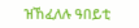ዝኸፈለሉ ዓበይቲ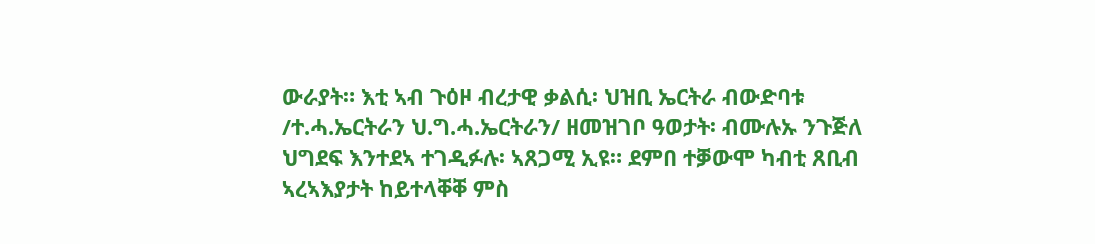ውራያት። እቲ ኣብ ጉዕዞ ብረታዊ ቃልሲ፡ ህዝቢ ኤርትራ ብውድባቱ /ተ.ሓ.ኤርትራን ህ.ግ.ሓ.ኤርትራን/ ዘመዝገቦ ዓወታት፡ ብሙሉኡ ንጉጅለ ህግደፍ እንተደኣ ተገዲፉሉ፡ ኣጸጋሚ ኢዩ። ደምበ ተቓውሞ ካብቲ ጸቢብ ኣረኣእያታት ከይተላቐቐ ምስ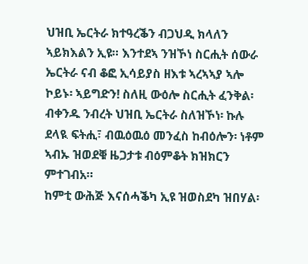ህዝቢ ኤርትራ ክተዓረቕን ብጋህዲ ክላለን ኣይክእልን ኢዩ። እንተደኣ ንዝኾነ ስርሒት ሰውራ ኤርትራ ናብ ቆፎ ኢሳይያስ ዘእቱ ኣረኣኣያ ኣሎ ኮይኑ፡ ኣይግድን! ስለዚ ውዕሎ ስርሒት ፈንቅል፡ ብቀንዱ ንብረት ህዝቢ ኤርትራ ስለዝኾነ፡ ኩሉ ደላዪ ፍትሒ፣ ብዉዕዉዕ መንፈስ ከብዕሎን፡ ነቶም ኣብኡ ዝወደቑ ዜጋታቱ ብዕምቆት ክዝክርን ምተገብአ።
ከምቲ ውሕጅ እናሰሓቕካ ኢዩ ዝወስደካ ዝበሃል፡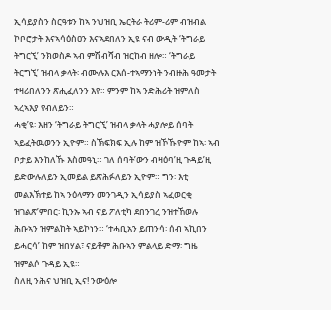ኢሳይያስን ስርዓቱን ከኣ ንህዝቢ ኤርትራ ትሪም-ሪም ብዝብል ኮቦሮታት እናኣሳዕስዐን እናኣደበለን ኢዩ ናብ ውዲት ‘ትግራይ ትግርኚ’ ንክወስዶ ኣብ ምሽብሻብ ዝርከብ ዘሎ። ‘ትግራይ ትርግኚ’ ዝብላ ቃላት፡ ብሙሉእ ርእሰ-ተኣማንነት ንብዙሕ ዓመታት ተዛሪበለንን ጽሒፈለንን እየ። ምንም ከኣ ንድሕሪት ዝምለስ ኣረኣእያ የብለይን።
ሓቂ’ዩ፡ እዘን ‘ትግራይ ትግርኚ’ ዝብላ ቃላት ሓያሎይ ሰባት ኣይፈትዉወንን ኢዮም። ስኽፍክፍ ኢሉ ከም ዝኾኹዮም ከኣ፡ ኣብ ቦታይ እንከለኹ እስመዓኒ። ገለ ሰባት’ውን ብዛዕባ’ዚ ጉዳይ’ዚ ይድውሉለይን ኢመይል ይጽሕፉለይን ኢዮም። ግን፡ እቲ መልእኽተይ ከኣ ንዕላማን መንገዲን ኢሳይያስ ኣፈወርቂ ዝገልጽ’ምበር፡ ኪንኡ ኣብ ናይ ፖለቲካ ደበንገረ ንዝተኸወሉ ሕቡኣን ዝምልከት ኣይኮነን። ‘ተሓቢአን ይጠንሳ፡ ሰብ ኣኪበን ይሓርሳ’ ከም ዝበሃል፣ ናይቶም ሕቡኣን ምልላይ ድማ፡ ግዜ ዝምልሶ ጉዳይ ኢዩ።
ስለዚ ንሕና ህዝቢ ኢና! ንውዕሎ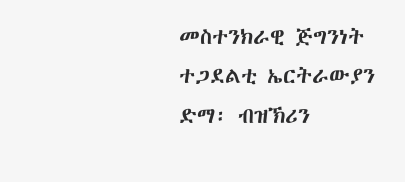መስተንክራዊ ጅግንነት ተጋደልቲ ኤርትራውያን ድማ፡ ብዝኽሪን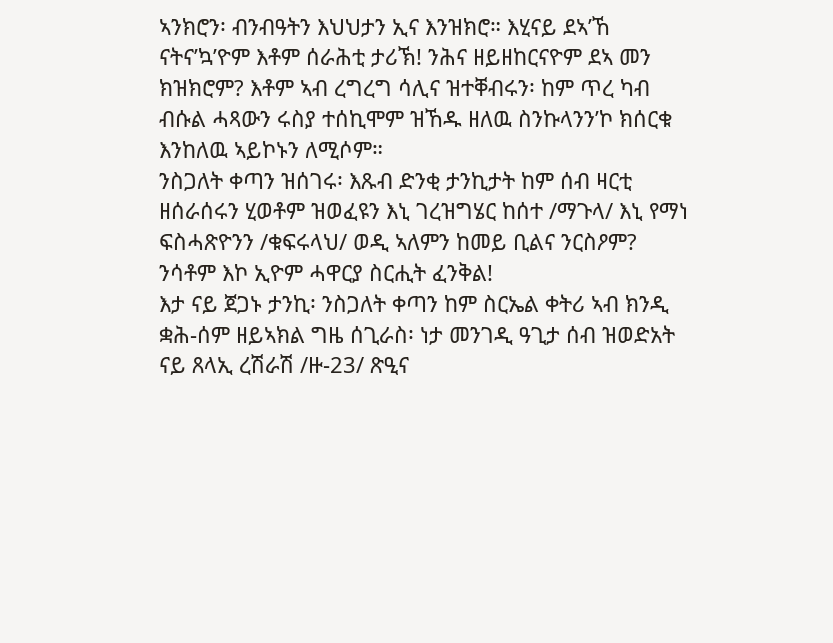ኣንክሮን፡ ብንብዓትን እህህታን ኢና እንዝክሮ። እሂናይ ደኣ’ኸ ናትና’ኳ’ዮም እቶም ሰራሕቲ ታሪኽ! ንሕና ዘይዘከርናዮም ደኣ መን ክዝክሮም? እቶም ኣብ ረግረግ ሳሊና ዝተቐብሩን፡ ከም ጥረ ካብ ብሱል ሓጻውን ሩስያ ተሰኪሞም ዝኸዱ ዘለዉ ስንኩላንን’ኮ ክሰርቁ እንከለዉ ኣይኮኑን ለሚሶም።
ንስጋለት ቀጣን ዝሰገሩ፡ እጹብ ድንቂ ታንኪታት ከም ሰብ ዛርቲ ዘሰራሰሩን ሂወቶም ዝወፈዩን እኒ ገረዝግሄር ከሰተ /ማጉላ/ እኒ የማነ ፍስሓጽዮንን /ቁፍሩላህ/ ወዲ ኣለምን ከመይ ቢልና ንርስዖም? ንሳቶም እኮ ኢዮም ሓዋርያ ስርሒት ፈንቅል!
እታ ናይ ጀጋኑ ታንኪ፡ ንስጋለት ቀጣን ከም ስርኤል ቀትሪ ኣብ ክንዲ ቋሕ-ሰም ዘይኣክል ግዜ ሰጊራስ፡ ነታ መንገዲ ዓጊታ ሰብ ዝወድአት ናይ ጸላኢ ረሽራሽ /ዙ-23/ ጽዒና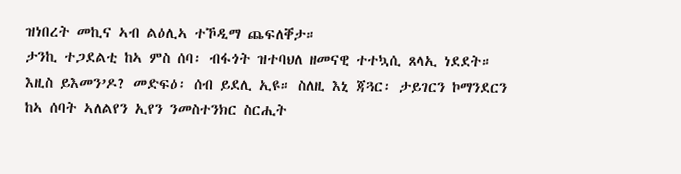ዝነበረት መኪና ኣብ ልዕሊኣ ተኾዲማ ጨፍለቐታ።
ታንኪ ተጋደልቲ ከኣ ምስ ሰባ፡ ብፋጎት ዝተባህለ ዘመናዊ ተተኳሲ ጸላኢ ነደደት። እዚስ ይእመን’ዶ? መድፍዕ፡ ሰብ ይደሊ ኢዩ። ስለዚ እኒ ጃጓር፡ ታይገርን ኮማንደርን ከኣ ሰባት ኣለልየን ኢየን ንመስተንክር ስርሒት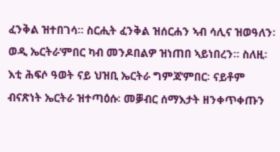ፈንቅል ዝተበገሳ። ስርሒት ፈንቅል ዝሰርሐን ኣብ ሳሊና ዝወዓለን፡ ወዲ ኤርትራ’ምበር ካብ መንዶበልዎ ዝነጠበ ኣይነበረን። ስለዚ፡ እቲ ሕፍሶ ዓወት ናይ ህዝቢ ኤርትራ ግምጃ’ምበር፡ ናይቶም ብናጽነት ኤርትራ ዝተጣዕሱ፡ መቓብር ሰማእታት ዘንቀጥቀጡን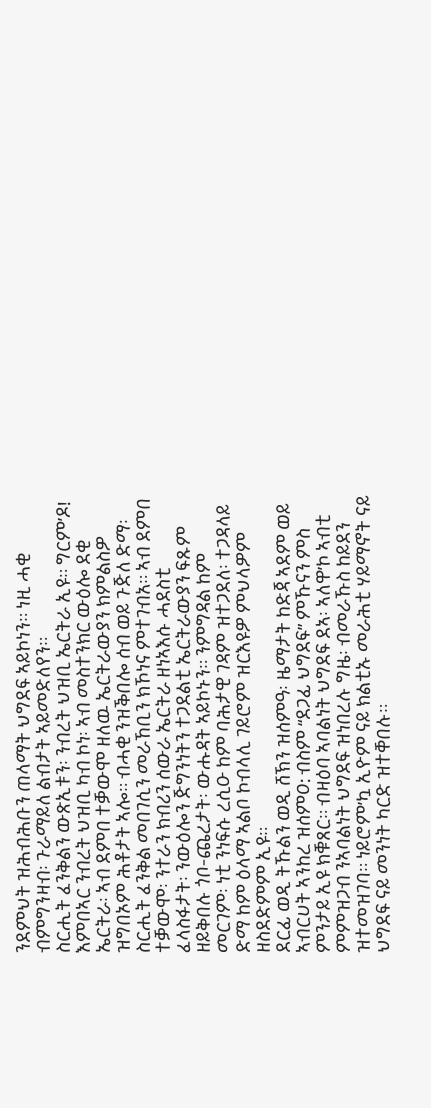ንደምህት ዝሕብሕቡን ጠላማት ህግደፍ ኣይኮነን። ነዚ ሓቂ ብምግንዛብ፡ ጉራማይለ ልብታት ኣይመድለየን።
ስርሒት ፈንቅልን ውጽኢቱን፡ ንብረት ህዝቢ ኤርትራ ኢዩ። ግርም’ዶ! እምበኣር ንብረት ህዝቢ ካብ ኮነ፡ ኣብ መስተንክር ውዕሎ ደቂ ኤርትራ፡ ኣብ ደምበ ተቓውሞ ዘለዉ ኤርትራውያን ክምልስዎ ዝግበኦም ሕቶታት ኣሎ። ብሓቂ ንዝቕበሎ ሰብ ወይ ጉጅለ ድማ፡ ስርሒት ፈንቅል መበገሲን መራኸቢን ክኾነና ምተገብአ። ኣብ ደምበ ተቓውሞ፡ ንተራን ክብሪን ሰውራ ኤርትራ ዘነኣእሱ ሓደስቲ ፈላስፋታት፡ ንውዕሎን ጅግንነትን ተጋደልቲ ኤርትራውያን ፍጹም ዘይቅበሉ ጎቦ-ጨረታት፡ ውሑዳት ኣይኮኑን። ንምግዳል ከም መርገም፡ ነቲ ንነፍሱ ረሲዑ ከም ባሕታዊ ገዳም ዝተጋደለ፡ ተጋዳላይ ድማ ከም ዕላማ ኣልቦ ኮብላሊ ገይሮም ዝርእዩዎ ምህላዎም ዘስደድምም ኢዩ።
ደርፊ ወዲ ትኹልን ወዲ ሸኽን ዝሰምዓ፡ ዜማታት ከድጃ ኣደም ወይ ኣብርሀት ኣንከረ ዝሰምዐ: ብስም “ደጋፊ ህግደፍ” ምኹናን ምስ ምንታይ ኢዩ ክቑጸር። ብዛዕባ ኣባልነት ህግደፍ ደኣ፡ ኣለዋ’ኮ ኣብቲ ምምዝጋብ ንኣባልነት ህግደፍ ዝነበረሉ ግዜ፡ ብመራኹስ ከይደን ዝተመዝገባ። ነይሮም’ኳ ኢዮም ናይ ክልቲኡ መራሕቲ ሃይማኖት ናይ ህግደፍ ናይ መንነት ካርድ ዝተቐበሉ።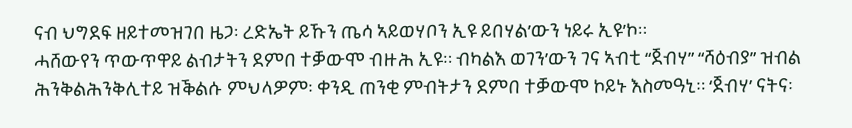ናብ ህግደፍ ዘይተመዝገበ ዜጋ፡ ረድኤት ይኹን ጤሳ ኣይወሃቦን ኢዩ ይበሃል’ውን ነይሩ ኢዩ’ኮ።
ሓሸውየን ጥውጥዋይ ልብታትን ደምበ ተቓውሞ ብዙሕ ኢዩ። ብካልእ ወገን’ውን ገና ኣብቲ “ጀብሃ” “ሻዕብያ” ዝብል ሕንቅልሕንቅሊተይ ዝቕልሱ ምህላዎም፡ ቀንዲ ጠንቂ ምብትታን ደምበ ተቓውሞ ኮይኑ እስመዓኒ። ‘ጀብሃ’ ናትና፡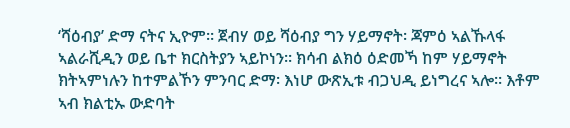‘ሻዕብያ’ ድማ ናትና ኢዮም። ጀብሃ ወይ ሻዕብያ ግን ሃይማኖት፡ ጃምዕ ኣልኹላፋ ኣልራሺዲን ወይ ቤተ ክርስትያን ኣይኮነን። ክሳብ ልክዕ ዕድመኻ ከም ሃይማኖት ክትኣምነሉን ከተምልኾን ምንባር ድማ፡ እነሆ ውጽኢቱ ብጋህዲ ይነግረና ኣሎ። እቶም ኣብ ክልቲኡ ውድባት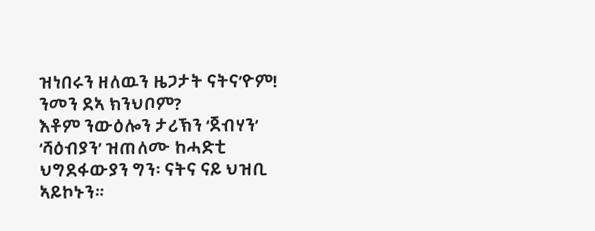ዝነበሩን ዘለዉን ዜጋታት ናትና’ዮም! ንመን ደኣ ክንህቦም?
እቶም ንውዕሎን ታሪኽን ‘ጀብሃን’ ‘ሻዕብያን’ ዝጠለሙ ከሓድቲ ህግደፋውያን ግን፡ ናትና ናይ ህዝቢ ኣይኮኑን።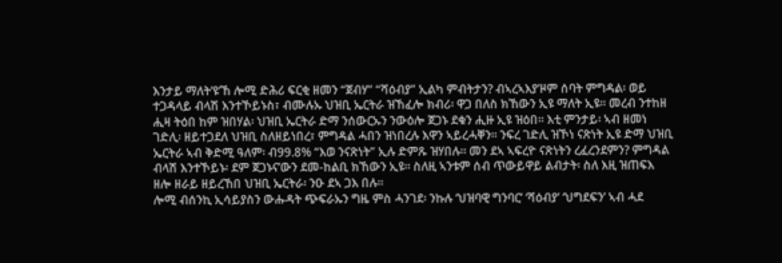እንታይ ማለት’ዩ’ኸ ሎሚ ድሕሪ ፍርቂ ዘመን “ጀብሃ” “ሻዕብያ” ኢልካ ምብትታን? ብኣረኣእያ’ዞም ሰባት ምግዳል፡ ወይ ተጋዳላይ ብላሽ እንተኾይኑስ፣ ብሙሉኡ ህዝቢ ኤርትራ ዝኸፈሎ ክብሪ፡ ዋጋ በለስ ክኸውን ኢዩ ማለት ኢዩ። መረብ ንተከዘ ሒዛ ትዕበ ከም ዝበሃል፡ ህዝቢ ኤርትራ ድማ ንሰውርኡን ንውዕሎ ጀጋኑ ደቁን ሒዙ ኢዩ ዝዕበ። እቲ ምንታይ፡ ኣብ ዘመነ ገድሊ፡ ዘይተጋደለ ህዝቢ ስለዘይነበረ፣ ምግዳል ሓበን ዝነበረሉ እዋን ኣይረሓቐን። ንፍረ ገድሊ ዝኾነ ናጽነት ኢዩ ድማ ህዝቢ ኤርትራ ኣብ ቅድሚ ዓለም፡ ብ99.8% “እወ ንናጽነት” ኢሉ ድምጹ ዝሃበሉ። መን ደኣ ኣፍረዮ ናጽነትን ረፈረንደምን? ምግዳል ብላሽ እንተኾይኑ፡ ደም ጀጋኑና’ውን ደመ-ከልቢ ክኸውን ኢዩ። ስለዚ ኣንቱም ሰብ ጥውይዋይ ልብታት፡ ስለ እዚ ዝጠፍእ ዘሎ ዘራይ ዘይረኸበ ህዝቢ ኤርትራ፡ ንዑ ደኣ ጋእ በሉ።
ሎሚ ብሰንኪ ኢሳይያስን ውሑዳት ጭፍራኡን ግዜ ምስ ሓንገደ፡ ንኩሉ ‘ህዝባዊ ግንባር’ ‘ሻዕብያ’ ‘ህግደፍን’ ኣብ ሓደ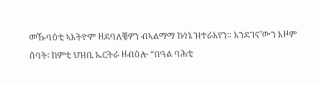መኹባዕቲ ኣእትዮም ዘደባለቑዎን ብኣልማማ ኩነኔ ዝተራእየን። እንደገና’ውን እዞም ሰባት፡ ከምቲ ህዝቢ ኤርትራ ዘብዕሎ “በዓል ባሕቲ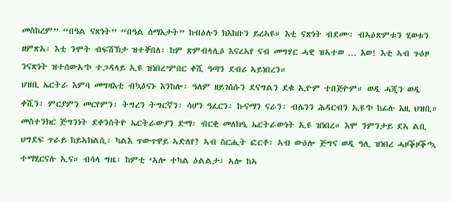መስከረም” “በዓል ናጽነት” “በዓል ሰማእታት” ከብዕሉን ክእከቡን ይረኣዩ። እቲ ናጽነት ብደሙ፡ ብኣዕጽምቱን ሂወቱን ዘምጽአ፡ እቲ ንሞት ብፍሽኽታ ዝተቐበለ፡ ከም ጽምብላሊዕ እናረኣየ ናብ መግሃር ሓዊ ዝኣተወ … እወ! እቲ ኣብ ጉዕዞ ንናጽነት ዝተሰውአ’ኮ ተጋዳላይ ኢዩ ዝነበረ’ምበር ቀሺ ዓጣን ደብሪ ኣይነበረን።
ህዝቢ ኤርትራ እምባ መግዛእቲ ብኳዕናኑ እንከሎ፡ ዓለም ዘይገሰሱን ደናግልን ደቁ ኢዮም ተበጅዮም። ወዲ ሓጂን ወዲ ቀሺን፡ ምርያምን መርየምን፡ ትግረን ትግርኛን፡ ሳሆን ዓፈርን፡ ኩናማን ናራን፡ ብሌንን ሕዳርብን ኢዩ’ኮ ከፊሉ እዚ ህዝቢ። መስተንክር ጅግንነት ደቀንስትዮ ኤርትራውያን ድማ፡ ብርቂ መለክዒ ኤርትራውነት ኢዩ ዝነበረ። እሞ ንምንታይ ደኣ ልቢ ህግደፍ ጥራይ ከይኣክልሲ፡ ካልእ ጥውጥዋይ ኣድለየ? ኣብ ስርሒት ፎርቶ፡ ኣብ ውዕሎ ጅግና ወዲ ዓሊ ዝነበረ ሓዞቕዞቕ’ኳ ተማሂርናሉ ኢና። ብሳላ ግዜ፡ ከምቲ ‘ኣሎ ተካል ዕልልታ፡ ኣሎ ከኣ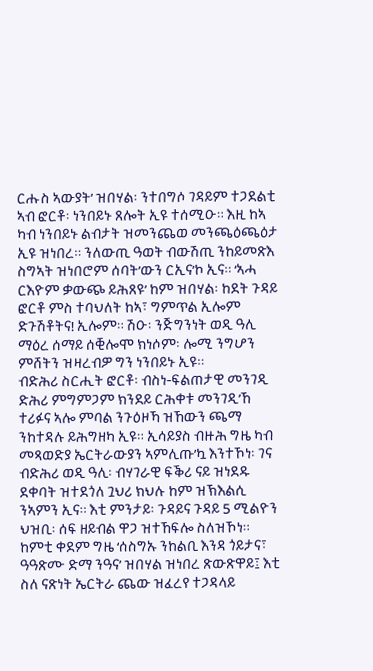ርሑስ ኣውያት’ ዝበሃል፡ ንተበግሶ ገዳይም ተጋደልቲ ኣብ ፎርቶ፡ ነንበይኑ ጸሎት ኢዩ ተሰሚዑ። እዚ ከኣ ካብ ነንበይኑ ልብታት ዝመንጨወ መንጫዕጫዕታ ኢዩ ዝነበረ። ንለውጢ ዓወት ብውሽጢ ንከይመጽእ ስግኣት ዝነበሮም ሰባት’ውን ርኢና’ኮ ኢና። ‘ኣሓ ርእዮም ቃውጭ ይሕጸዩ’ ከም ዝበሃል፡ ከደት ጉዳይ ፎርቶ ምስ ተባህለት ከኣ፣ ግምጥል ኢሎም ድጉሽቶትና! ኢሎም። ሽዑ፡ ንጅግንነት ወዲ ዓሊ ማዕረ ሰማይ ሰቒሎሞ ክነሶም፡ ሎሚ ንግሆን ምሸትን ዝዛረብዎ ግን ነንበይኑ ኢዩ።
ብድሕሪ ስርሒት ፎርቶ፡ ብስነ-ፍልጠታዊ መንገዲ ድሕሪ ምግምጋም ክንደይ ርሕቀቱ መንገዲ’ኸ ተሪፉና ኣሎ ምባል ንጉዕዞኻ ዝኸውን ጫማ ንከተዳሉ ይሕግዘካ ኢዩ። ኢሳይያስ ብዙሕ ግዜ ካብ መጻወድያ ኤርትራውያን ኣምሊጡ’ኳ እንተኾነ፡ ገና ብድሕሪ ወዲ ዓሊ፡ ብሃገራዊ ፍቕሪ ናይ ዝነደዱ ደቀባት ዝተደጎለ ጓህሪ ክህሉ ከም ዝኽእልሲ ንኣምን ኢና። እቲ ምንታይ፡ ጉዳይና ጉዳይ 5 ሚልዮን ህዝቢ፡ ሰፍ ዘይብል ዋጋ ዝተኸፍሎ ስለዝኾነ።
ከምቲ ቀደም ግዜ ‘ሰስግኡ ንከልቢ እንዳ ጎይታና፣ ዓዓጽሙ ድማ ንዓና’ ዝበሃል ዝነበረ ጽውጽዋይ፤ እቲ ስለ ናጽነት ኤርትራ ጨው ዝፈረየ ተጋዳላይ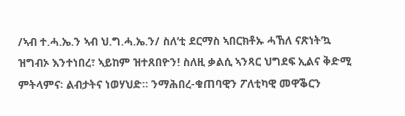/ኣብ ተ.ሓ.ኤ.ን ኣብ ህ.ግ.ሓ.ኤ.ን/ ስለ’ቲ ደርማስ ኣበርክቶኡ ሓኸለ ናጽነት’ኳ ዝግብኦ እንተነበረ፣ ኣይከም ዝተጸበዮን! ስለዚ ቃልሲ ኣንጻር ህግደፍ ኢልና ቅድሚ ምትላምና፡ ልብታትና ነወሃህድ። ንማሕበረ-ቁጠባዊን ፖለቲካዊ መዋቕርን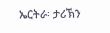ኤርትራ፡ ታሪኽን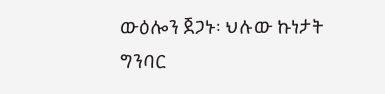ውዕሎን ጀጋኑ፡ ህሉው ኩነታት ግንባር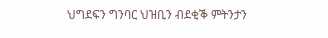ህግደፍን ግንባር ህዝቢን ብደቂቕ ምትንታን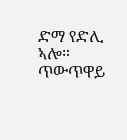ድማ የድሊ ኣሎ። ጥውጥዋይ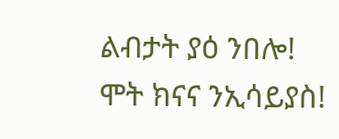ልብታት ያዕ ንበሎ!
ሞት ክናና ንኢሳይያስ!